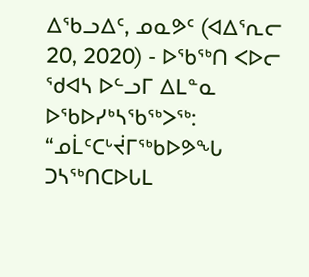ᐃᖃᓗᐃᑦ, ᓄᓇᕗᑦ (ᐊᐃᕐᕆᓕ 20, 2020) - ᐅᖃᖅᑎ ᐸᐅᓕ ᖁᐊᓴ ᐅᓪᓗᒥ ᐃᒪᓐᓇ ᐅᖃᐅᓯᒃᓴᖃᖅᐳᖅ:
“ᓄᒫᑦᑕᒡᔫᒥᖅᑲᐅᕗᖓ ᑐᓴᖅᑎᑕᐅᒐᒪ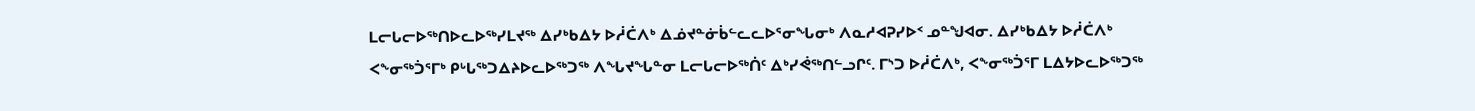ᒪᓕᒐᓕᐅᖅᑎᐅᓚᐅᖅᓯᒪᔪᖅ ᐃᓯᒃᑲᐃᔭ ᐅᓲᑖᐱᒃ ᐃᓅᔪᓐᓃᑳᓪᓚᓚᐅᕐᓂᖓᓂᒃ ᐱᓇᓱᐊᕈᓯᐅᑉ ᓄᓐᖑᐊᓂ. ᐃᓯᒃᑲᐃᔭ ᐅᓲᑖᐱᒃ ᐸᖕᓂᖅᑑᕐᒥᒃ ᑭᒡᒐᖅᑐᐃᔨᐅᓚᐅᖅᑐᖅ ᐱᖓᔪᖓᓐᓂ ᒪᓕᒐᓕᐅᖅᑏᑦ ᐃᒃᓯᕚᖅᑎᓪᓗᒋᑦ. ᒥᔅᑐ ᐅᓲᑖᐱᒃ, ᐸᖕᓂᖅᑑᕐᒥ ᒪᐃᔭᐅᓚᐅᖅᑐᖅ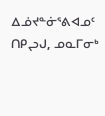ᐃᓅᔪᓐᓃᕐᕕᐊᓄᑦ ᑎᑭᖢᒍ, ᓄᓇᒥᓂᒃ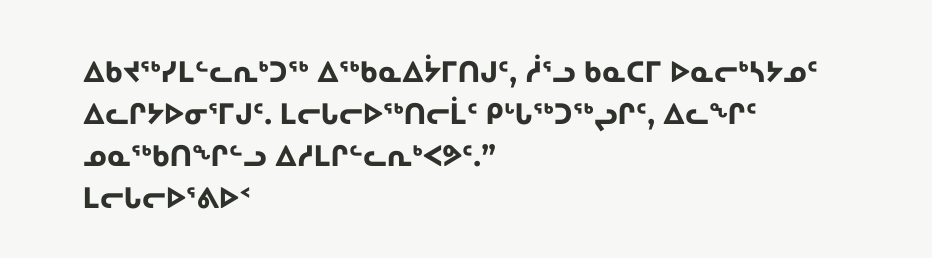ᐃᑲᔪᖅᓯᒪᓪᓚᕆᒃᑐᖅ ᐃᖅᑲᓇᐃᔮᒥᑎᒍᑦ, ᓲᕐᓗ ᑲᓇᑕᒥ ᐅᓇᓕᒃᓴᔭᓄᑦ ᐃᓚᒋᔭᐅᓂᕐᒥᒍᑦ. ᒪᓕᒐᓕᐅᖅᑎᓕᒫᑦ ᑭᒡᒐᖅᑐᖅᖢᒋᑦ, ᐃᓚᖏᑦ ᓄᓇᖅᑲᑎᖏᓪᓗ ᐃᓱᒪᒋᓪᓚᕆᒃᐸᕗᑦ.”
ᒪᓕᒐᓕᐅᕐᕕᐅᑉ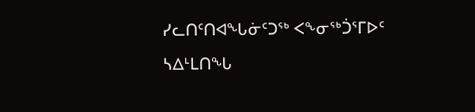ᓯᓚᑎᑦᑎᐊᖓᓃᑦᑐᖅ ᐸᖕᓂᖅᑑᕐᒥᐅᑦ ᓴᐃᒻᒪᑎᖓ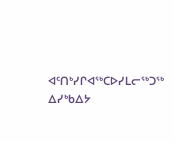ᐊᑦᑎᒃᓯᒋᐊᖅᑕᐅᓯᒪᓕᖅᑐᖅ ᐃᓯᒃᑲᐃᔭ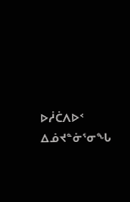ᐅᓲᑖᐱᐅᑉ ᐃᓅᔪᓐᓃᕐᓂᖓ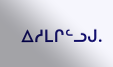ᐃᓱᒪᒋᓪᓗᒍ.